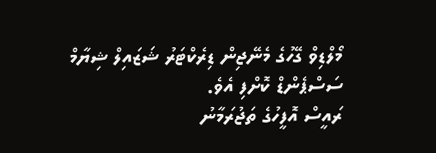މޯލްޑިވް ގޭހުގެ މެނޭޖިން ޑިރެކްޓަރު ޝަޒައިލް ޝިޔާމް ސަސްޕެންޑް ކޮށްފި އެވެ.
ރައީސް އޮފީހުގެ ތަޖުރަމާނު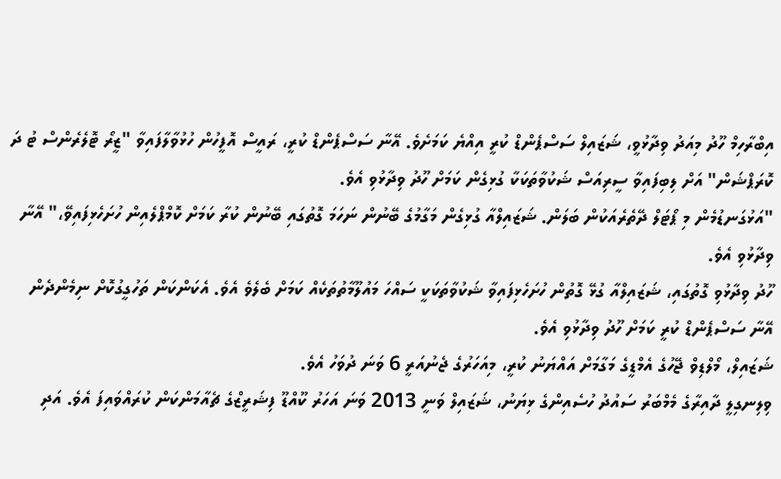އިބްރާހިމް ހޫދު މިއަދު ވިދާޅުވީ، ޝަޒައިލް ސަސްޕެންޑް ކުރީ އިއްޔެ ކަމަށެވެ. އޭނާ ސަސްޕެންޑް ކުރީ، ރައީސް އޮފީހުން ހުޅުވާލާފައިވާ "ޒީރޯ ޓޮލެރެންސް ޓު ދަ ކޮރަޕްޝަން" އަށް ލިބިފައިވާ ސީރިއަސް ޝަކުވާތަކަކާ ގުޅިގެން ކަމަށް ހޫދު ވިދާޅުވި އެވެ.
"އަޅުގަނޑުމެން މި ޕޯޓަލް ދޭތެރެއަކުން ބަލަން. ޝަޒައިލްއާ ގުޅިގެން މަގާމުގެ ބޭނުން ނަހަމަ ގޮތުގައި ބޭނުން ކުރާ ކަމަށް ކޮމްޕްލެއިން ހުށަހެޅިފައިވޭ،" އޭނާ ވިދާޅުވި އެވެ.
ހޫދު ވިދާޅުވި ގޮތުގައި، ޝަޒައިލްއާ ގުޅޭ ގޮތުން ހުށަހެޅިފައިވާ ޝަކުވާތަކަކީ ސައްހަ މައުލޫމާތުތަކެއް ކަމަށް ބެލެވެ އެވެ. އެކަންކަން ތަހުގީގުކޮށް ނިމެންދެން އޭނާ ސަސްޕެންޑް ކުރީ ކަމަށް ހޫދު ވިދާޅުވި އެވެ.
ޝަޒައިލް، މޯލްޑިވް ޖޭހުގެ އެމްޑީގެ މަގާމަށް އައްޔަނު ކުރީ، މިއަހަރުގެ ޖެނުއަރީ 6 ވަނަ ދުވަހު އެވެ.
ވިލިނގިލީ ދާއިރާގެ މެމްބަރު ސައުދު ހުސެއިންގެ ޅިޔަނު، ޝަޒައިލް ވަނީ 2013 ވަނަ އަހަރު ކޫއްޑޫ ފިޝަރީޒްގެ ޗެއާމަންކަން ކުރައްވައިފަ އެވެ. އަދި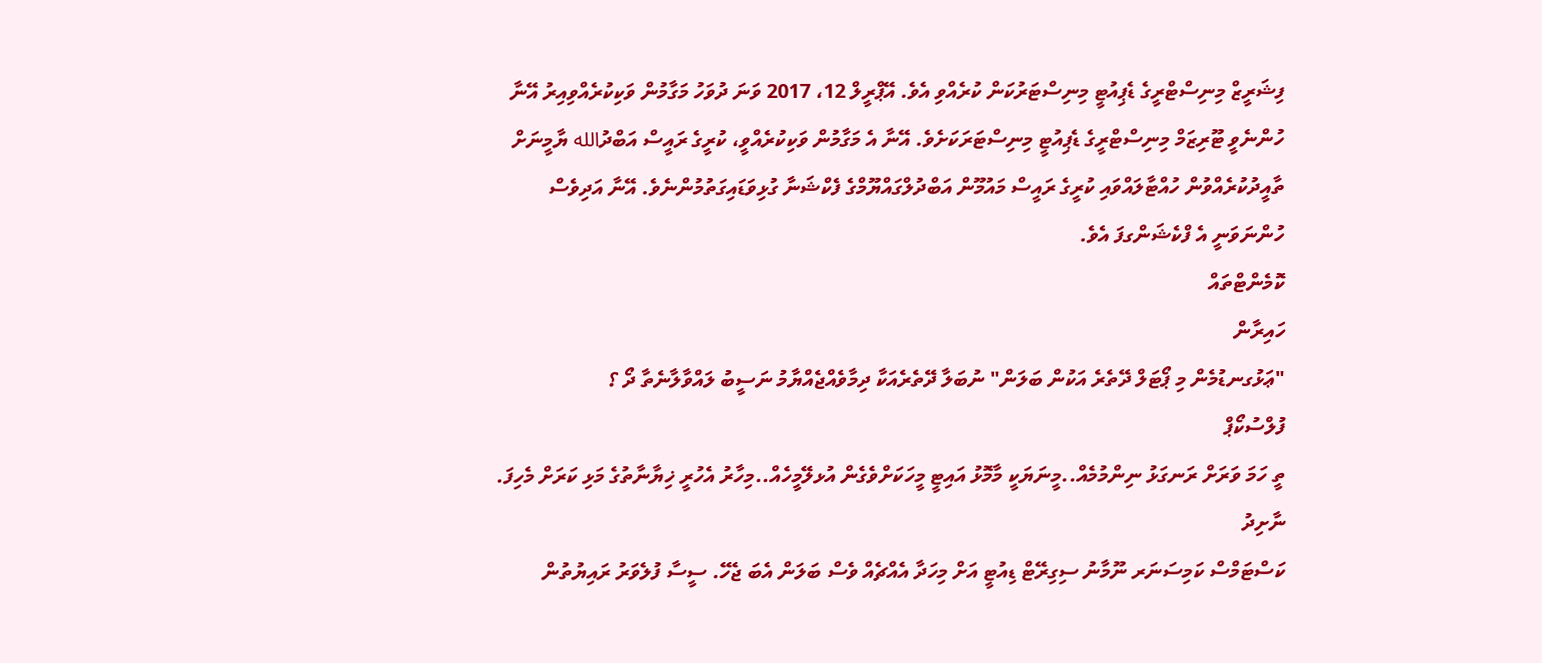ފިޝަރީޒް މިނިސްޓްރީގެ ޑެޕިއުޓީ މިނިސްޓަރުކަން ކުރެއްވި އެވެ. އޭޕްރީލް 12، 2017 ވަނަ ދުވަހު މަގާމުން ވަކިކުރެއްވިއިރު އޭނާ ހުންނެވީ ޓޫރިޒަމް މިނިސްޓްރީގެ ޑެޕިއުޓީ މިނިސްޓަރަކަށެވެ. އޭނާ އެ މަގާމުން ވަކިކުރެއްވީ، ކުރީގެ ރައީސް އަބްދުالله ޔާމީނަށް ތާއީދުކުރެއްވުން ހުއްޓާލައްވައި ކުރީގެ ރައީސް މައުމޫން އަބްދުލްގައްޔޫމްގެ ފެކްޝަނާ ގުޅިވަޑައިގަތުމުންނެވެ. އޭނާ އަދިވެސް ހުންނަވަނީ އެ ފްކެޝަންގފަ އެވެ.
ކޮމެންޓްތައް
ހައިރާން
"ޢަޅުގނޑުމެން މި ޕޯޓަލް ދޭތެރެ އަކުން ބަލަން" ނުބަލާ ދޭތެރެއަކާ ދިމާވެއްޖެއްޔާމު ނަސީބު ލައްވާލާނެތާ ދޯ ؟
ފުލްސުކޯޕް
ތީ ހަމަ ވަރަށް ރަނގަޅު ނިންމުމެއް..މީނަޔަކީ މާމޮޅު އައިޓީ މީހަކަށްވެގެން އުޅލޭމީހެއް..މިހާރު އެހުރީ ޚިޔާނާތުގެ މަޅި ކަރަށް މެހިފަ.
ނާށިދު
ކަސްޓަމްސް ކަމިސަނަރ ނޫމާނު ސިގިރޭޓް ޑިއުޓީ އަށް މިހަދާ އެއްޗެއް ވެސް ބަލަން އެބަ ޖެހޭ. ސީސާ ފުލެވަރު ރައިޔުތުން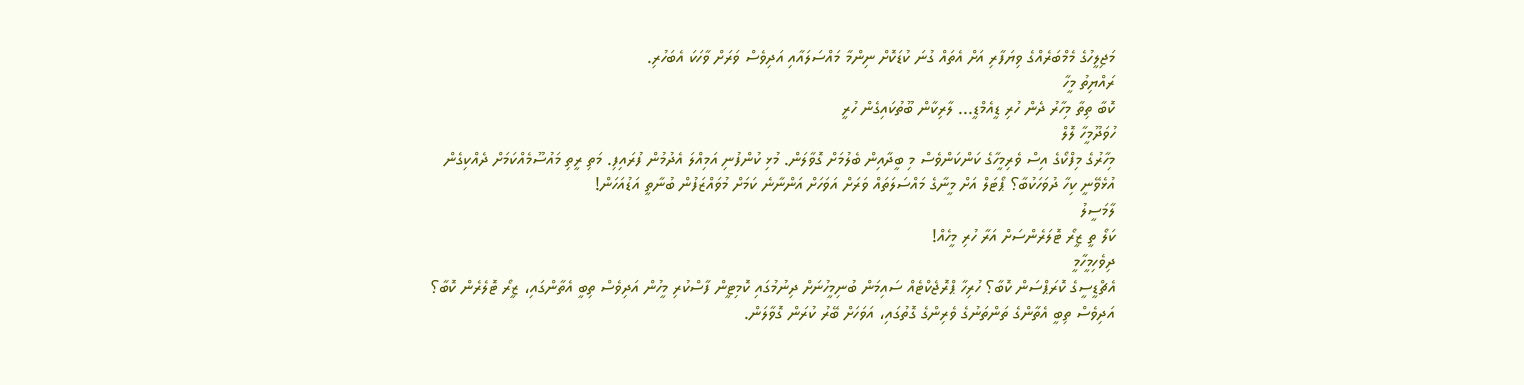މަޖިލީހުގެ މެމްބަރެއްގެ ވިޔަފާރި އަށް އެތައް ގުނަ ކުޑަކޮށް ނިންމާ މައްސަލައާއި އަދިވެސް ވަރަށް ވާހަކަ އެބަހުރި.
ރައްޔިތު މީހާ
ކޮބާ ތިތާ މިހާރު ދެން ހުރި ޑީއެމްޑީ... ލާރިކާން ބޫތުކައިގެން ހުރީ
ހުވަދޫމީހާ ލޮލް
މިހާރުގެ މިފްކޯގެ އިސް ވެރިމީހާގެ ކަންކަންވެސް މި ބީދާއިން ބެލުމަށް ގޮވާލަން. މުޅި ކުންފުނި އަމިއްލަ އެދުމުން ފުރައިފި. މަތި ރީތި މައުސޫމެއްކަމަށް ދެއްކިގެން އުޅެވޭނީ ކިހާ ދުވަހަކުބާ؟ ޕޯޓަލް އަށް މީނާގެ މައްސަލަތައް ވަރަށް އަވަހަށް އަންނާނެ ކަމަށް މުވައްޒަފުން ބުނާތީ އަޑުއަހަން!
ލާމަސީލު
ކަލޯ ތީ ޒީރޯ ޓޮލަރެންސަށް އަރާ ހުރި މީހެއް!
ދިވެހިމީހާމީ
އެޗްޑީސީގެ ކޮރަޕްސަން ކޮބާ؟ ހުރިހާ ޕްރޮޖެކްޓެއް ސައިމަން ބުނިމީހުނަށް ދިނުމުގައި ކޮމިޓީން ފާސްކުރި މީހުން އަދިވެސް ތިބީ އެތާންގައި، ޒީރޯ ޓޮލެރެން ކޮބާ؟ އަދިވެސް ތިބީ އެތާންގެ ތަންތަނުގެ ވެރިންގެ ގޮތުގައި، އަވަހަށް ބޭރު ކުރަން ގޮވާލަން.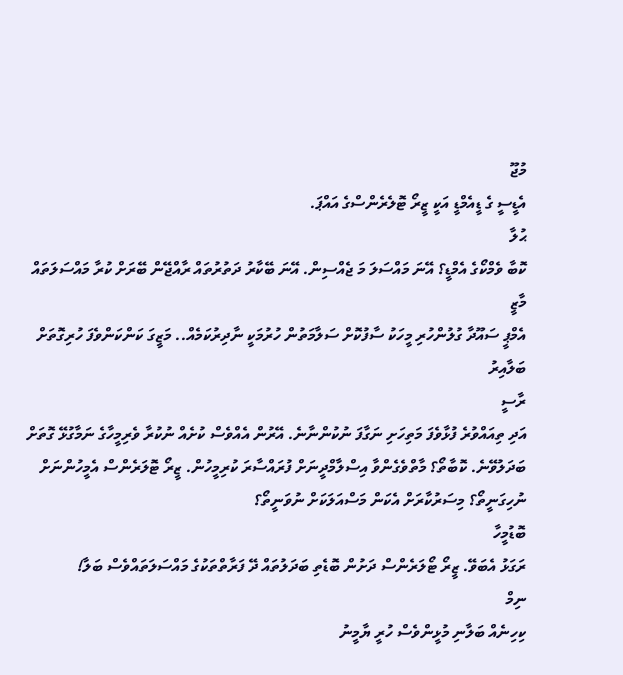މުޖޫ
އެޑީސީ ގެ ޑީއެމްޑީ އަކީ ޒީރޯ ޓޮލެރެންސްގެ އައްޕަ.
ޙުލާ
ކޮބާ ވެމްކޯގެ އެމްޑީ؟ އޭނަ މައްސަލަ މަ ޖެއްސިން. އޭނަ ބޭކާރު ދަތުރުތައް ރާއްޖޭން ބޭރަށް ކުރާ މައްސަލަތައް
މާޒީ
އެމްޕީ ސައޫދާ ގުލުންހުރި މީހަކު ސާފުކޮށް ސަލާމަތުން ހުރުމަކީ ނާދިރުކަމެއް.. މަޒީގަ ކަންކަންވެފަ ހުރިގޮތަށް ބަލާއިރު
ރާސީ
އަދި ތިއައްވުރެ ފުޅާވެފަ މަތިހަށި ނަގާފަ ނުކުންނާނެ. އޭރުން އެއްވެސް ކުށެއް ނުކުރާ ވެރިމީހާގެ ނަމާގުޅޭ ގޮތަށް ބަދަލުވޭނެ. ކޮބާތޯ؟ މާތްވެގެންވާ އިސްލާމްދީނަށް ފުރައްސާރަ ކުރިމީހުން. ޒީރޯ ޓޮލަރެންސް އެމީހުންނަށް ނުހިގަނީތޯ؟ މިސަރުކާރަށް އެކަން މަސްއަލަކަށް ނުވަނީތޯ؟
ބޮޑުމީހާ
ރަގަޅު އެބަވޭ. ޒީރޯ ޓޯލަރެންސް ދަށުން ބޮޑެތި ބަދަލުތައް ދޭ ފަރާތްތަކުގެ މައްސަލަތައްވެސް ބަލާ!
ނިމް
ކިހިނެއް ބަލާނި މުޅީންވެސް ހުރީ ޔާމީނު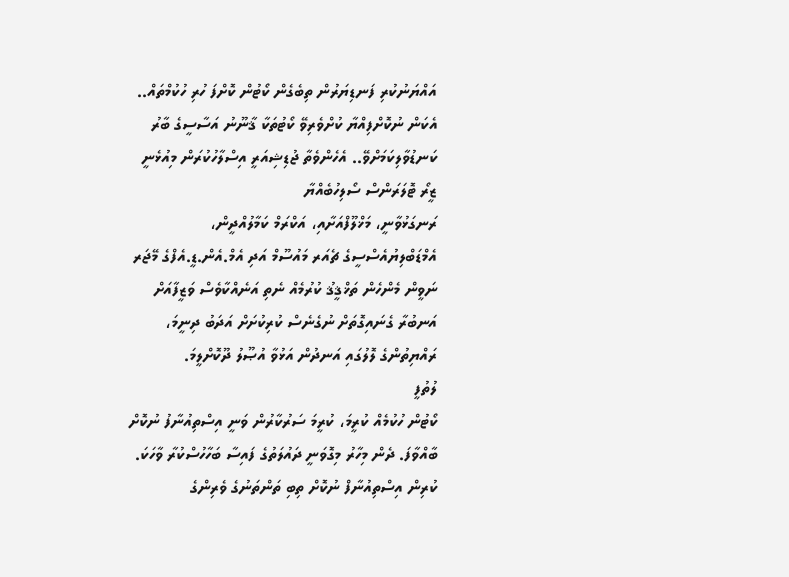އައްޔަނުކުރި ފަނޑިޔަރުން ތިބެގެން ކޯޓުން ކޮށްފަ ހުރި ހުކުމްތައް.. އެކަން ނުކޮށްފިއްޔާ ކުށްވެރިވޭ ކޯޓުތަކާ ޤާނޫނު އަސާސީގެ ބާރު ކަނޑުވާލިކަމަށްވޭ.. އެހެންވެތާ ޖުޑިޝިއަރީ އިސްލާހުކުރަން މިއުޅެނީ
ޒީރޯ ޓޮލަރަންސް ސޯލިހުބެއްޔާ
ރަނގަޅުވާނީ، މަޚްލޫފްއަށާއި، އަކްރަމް ކަމާލުއްދީން، އެމްޑަބްލިޔުއެސްސީގެ ޗެއަރ މައުސޫމް އަދި އެމް.އެން.ޑީ.އެފްގެ މޭޖަރ ނަވީން މެންހެން ތަޚްޤީޤު ކުރުމެއް ނެތި އަނެއްކާވެސް ވަޒީފާއަށް އަނބުރާ ގެނައިގޮތަށް ނުގެނެސް ކުރިކުށަށް އަދަބު ދިނީމަ، ރައްޔިތުންގެ ލޮލުގައި އަނދުން އަޅުވާ އުޞޫލު ދޫކޮށްލީމަ.
ލުތުފީ
ކޯޓުން ހުކުމެއް ކުރީމަ، ކުރީމަ ސަރުކާރުން ވަނީ އިސްތިއުނާފު ނުކޮށް ބާއްވާފަ. ދެން މިހާރު މިގޮވަނީ ދައުލަތުގެ ފައިސާ ބަހާހުސްކުރާ ވާހަކަ. ކުރިން އިސްތިއުނާފް ނުކޮށް ތިބި ތަންތަނުގެ ވެރިންގެ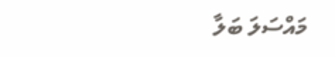މައްސަލަ ބަލާ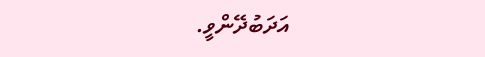އަދަބުދޭންވީ.